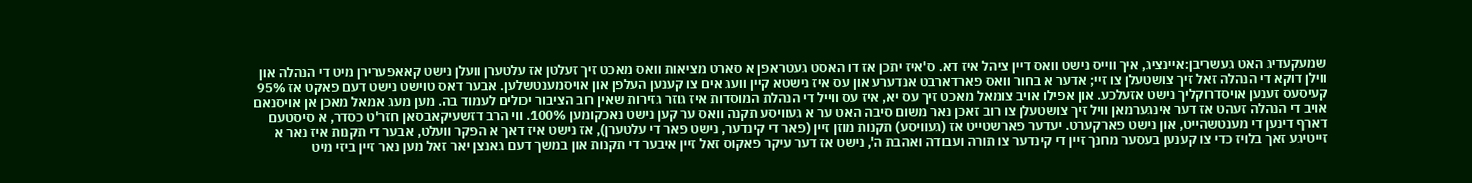שמעקעדיג האט געשריבן:איינציג, איך ווייס נישט וואס דיין ציהל איז דא. ס'איז יתכן אז דו האסט געטראפן א סארט מציאות וואס מאכט זיך זעלטן אז עלטערן וועלן נישט קאאפערירן מיט די הנהלה און ווילן דוקא די הנהלה זאל זיך צושטעלן צו זיי; אדער א בחור וואס פארדארבט אנדערע און עס איז נישטא קיין וועג אים צו קענען העלפן און אויסמענטשלען. אבער דאס טוישט נישט דעם פאקט אז 95% קעיסעס זענען אויסדרוקליך נישט אזעלכע. און אפילו אויב צומאל מאכט זיך עס יא, איז עס ווייל די הנהלת המוסדות איז גוזר גזירות שאין רוב הציבור יכולים לעמוד בה. מען מעג אמאל מאכן אן אויסנאם אויב די הנהלה זעהט אז דער אינגערמאן וויל זיך צושטעלן צו רוב זאכן נאר משום סיבה האט ער א געוויסע תקנה וואס ער קען נישט נאכקומען 100%. ווי הרב דזשעיקאבסאן חזר'ט כסדר, א סיסטעם דארף דינען די מענטשהייט, און נישט פארקערט. יעדער פארשטייט אז (געוויסע) תקנות מוזן זיין (פאר די קינדער, נישט פאר די עלטערן), אז נישט איז דאך א הפקר וועלט, אבער די תקנות איז נאר א זייטיגע זאך בלויז כדי צו קענען בעסער מחנך זיין די קינדער צו תורה ועבודה ואהבת ה', נישט אז דער עיקר פאקוס זאל זיין איבער די תקנות און במשך דעם גאנצן יאר זאל מען נאר זיין ביזי מיט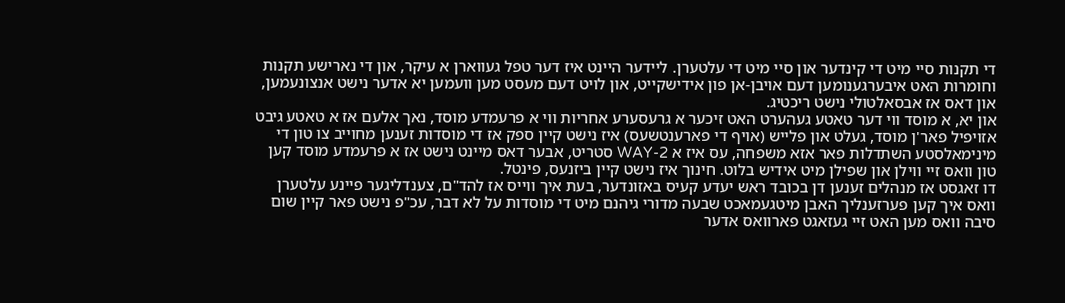די תקנות סיי מיט די קינדער און סיי מיט די עלטערן. ליידער היינט איז דער טפל געווארן א עיקר, און די נארישע תקנות וחומרות האט איבערגענומען דעם אויבן-אן פון אידישקייט, און לויט דעם מעסט מען וועמען יא אדער נישט אנצונעמען, און דאס אז אבסאלטולי נישט ריכטיג.
און יא, א מוסד ווי דער טאטע געהערט האט זיכער א גרעסערע אחריות ווי א פרעמדע מוסד, נאך אלעם אז א טאטע גיבט אזויפיל פאר'ן מוסד, געלט און פלייש (אויף די פארענטשעס) איז נישט קיין ספק אז די מוסדות זענען מחוייב צו טון די מינימאלסטע השתדלות פאר אזא משפחה, עס איז א 2-WAY סטריט, אבער דאס מיינט נישט אז א פרעמדע מוסד קען טון וואס זיי ווילן און שפילן מיט אידיש בלוט. חינוך איז נישט קיין ביזנעס, פינטל.
דו זאגסט אז מנהלים זענען דן בכובד ראש יעדע קעיס באזונדער, בעת איך ווייס אז להד"ם, צענדליגער פיינע עלטערן וואס איך קען פערזענליך האבן מיטגעמאכט שבעה מדורי גיהנם מיט די מוסדות על לא דבר, עכ"פ נישט פאר קיין שום סיבה וואס מען האט זיי געזאגט פארוואס אדער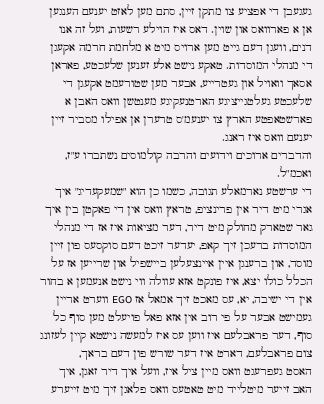געגעבן די אפציע צו מתקן זיין, סתם מען לאזט יענעם הענגען אן א פארוואס און שוין. דאס איז הוילע רשעות, ועל זה אנו דנים, וועגן דעם גייט מען ארויס מיט א מלחמת חרמה אקעגן די מנהלי המוסדות. טאקע נישט אלע זענען שלעכטע, פאראן אסאך וואויל און געטרייע, אבער מען שטורעמט אקעגן די שלעכטע געלטגייציגע הארטנעקיגע מענטשן וואס האבן א פארשטאפטע הארץ צו יענעמ'ס טרערן אן אפילו מסביר זיין יענעם וואס איז ראנג.
והדברים ארוכים וידועים והרבה קולמוסים נשתברו ע"ז, ואכמ"ל.
די ערשטע נארמאלע תגובה, כשמו כן הוא "שמעקעדיג" איך אגרי מיט דיר אין פרינציפ, טראץ וואס אין די פאקטן בין איך גאר שטארק מחולק מיט דיר, דער מציאות איז אז די מנהלי המוסדות ברעכן זיך קאפ, יעדער זיכט דעם סוקסעס פון זיין מוסד, און ברענגן איין איינצעלען ביישפיל און שרייען אז על הכלל כולו יצא, איז פונקט אזא עוולה ווי נישט אנעמען א בחור אין די ישיבה, יא, עס מאכט זיך אמאל אז EGO ווערט אריין געמישט אבער על פי רוב אין אזא פאל פויעלט מען סוף כל סוף, דער פראבלעם איז ווען עס איז למעשה נישטא קיין לעזונג צום פראבלעם, דארט איז דער שורש פון דעם בראך,
האסט געפרעגט וואס מיין ציל איז, וועל איך דיר זאגן, איך האב זייער מיטלייד מיט טאטעס וואס פלאגן זיך מיט זייערע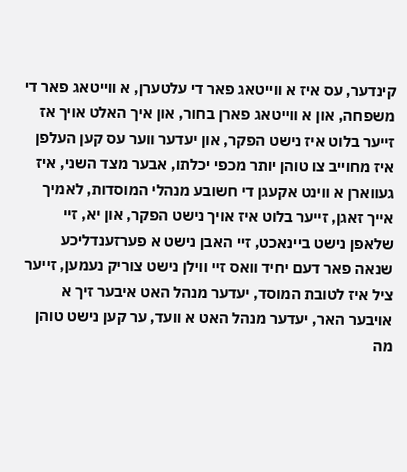קינדער, עס איז א ווייטאג פאר די עלטערן, א ווייטאג פאר די משפחה, און א ווייטאג פארן בחור, און איך האלט אויך אז זייער בלוט איז נישט הפקר, און יעדער ווער עס קען העלפן איז מחוייב צו טוהן יותר מכפי יכלתו, אבער מצד השני, איז געווארן א ווינט אקעגן די חשובע מנהלי המוסדות, לאמיך אייך זאגן, זייער בלוט איז אויך נישט הפקר, און יא, זיי שלאפן נישט ביינאכט, זיי האבן נישט א פערזענדליכע שנאה פאר דעם יחיד וואס זיי ווילן נישט צוריק נעמען, זייער ציל איז לטובת המוסד, יעדער מנהל האט איבער זיך א אויבער האר, יעדער מנהל האט א וועד, ער קען נישט טוהן מה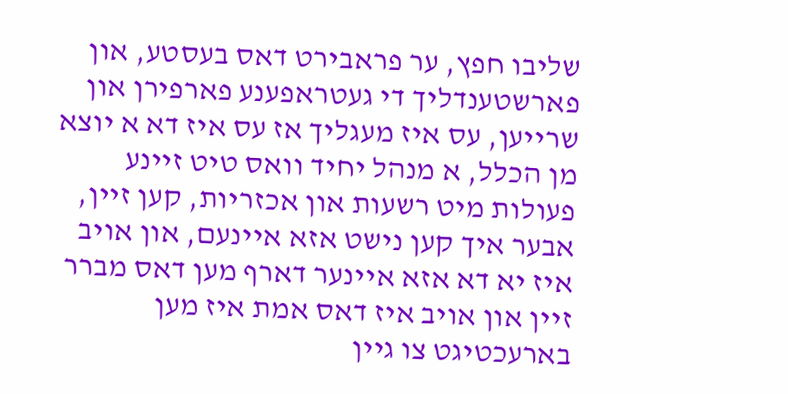שליבו חפץ, ער פראבירט דאס בעסטע, און פארשטענדליך די געטראפענע פארפירן און שרייען, עס איז מעגליך אז עס איז דא א יוצא מן הכלל, א מנהל יחיד וואס טיט זיינע פעולות מיט רשעות און אכזריות, קען זיין, אבער איך קען נישט אזא איינעם, און אויב איז יא דא אזא איינער דארף מען דאס מברר זיין און אויב איז דאס אמת איז מען בארעכטיגט צו גיין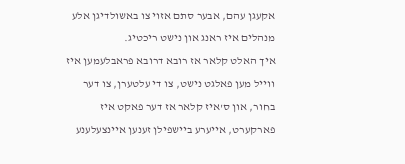אקעגן עהם, אבער סתם אזוי צו באשולדיגן אלע מנהלים איז ראנג און נישט ריכטיג.
איך האלט קלאר אז רובא דרובא פראבלעמען איז ווייל מען פאלגט נישט, צו די עלטערן, צו דער בחור, און ס'איז קלאר אז דער פאקט איז פארקערט, אייערע ביישפילן זענען איינצעלענע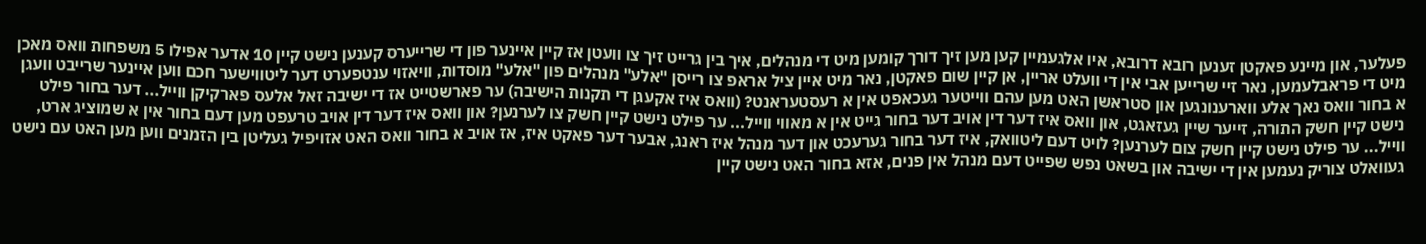פעלער, און מיינע פאקטן זענען רובא דרובא, איו אלגעמיין קען מען זיך דורך קומען מיט די מנהלים, איך בין גרייט זיך צו וועטן אז קיין איינער פון די שרייערס קענען נישט קיין 10 אדער אפילו 5 משפחות וואס מאכן מיט די פראבלעמען, נאר זיי שרייען אבי אין די וועלט אריין, אן קיין שום פאקטן, נאר מיט איין ציל אראפ צו רייסן "אלע" מנהלים פון "אלע" מוסדות, וויאזוי ענטפערט דער ליטווישער חכם ווען איינער שרייבט וועגן א בחור וואס נאך אלע ווארענונגען און סטראשן האט מען עהם ווייטער געכאפט אין א רעסטעראנט? (וואס איז אקעגן די תקנות הישיבה) ער פארשטייט אז די ישיבה זאל אלעס פארקיקן ווייל... דער בחור פילט נישט קיין חשק התורה, זייער שיין געזאגט, און וואס איז דער דין אויב דער בחור גייט אין א מאווי ווייל... ער פילט נישט קיין חשק צו לערנען? און וואס איז דער דין אויב טרעפט מען דעם בחור אין א שמוציג ארט, ווייל... ער פילט נישט קיין חשק צום לערנען? לויט דעם ליטוואק, איז דער בחור גערעכט און דער מנהל איז ראנג, אבער דער פאקט איז, אז אויב א בחור וואס האט אזויפיל געליטן בין הזמנים ווען מען האט עם נישט געוואלט צוריק נעמען אין די ישיבה און בשאט נפש שפייט דעם מנהל אין פנים, אזא בחור האט נישט קיין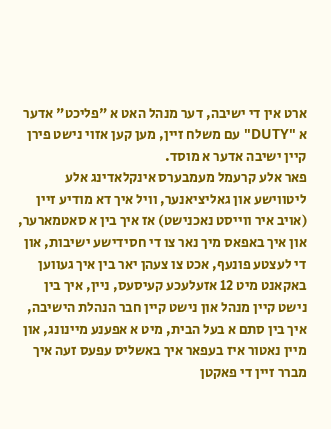ארט אין די ישיבה, דער מנהל האט א "פליכט" אדער א "DUTY" עם משלח זיין, מען קען אזוי נישט פירן קיין ישיבה אדער א מוסד.
פאר אלע קרעמל מעמבערס אינקלאדינג אלע ליטווישע און גאליציאנער, וויל איך דא מודיע זיין (אויב איר ווייסט נאכנישט) אז איך בין א סאטמארער, און איך באפאס מיך נאר צו די חסידישע ישיבות, און די לעצטע פונעף, אכט צו צעהן יאר בין איך געווען באקאנט מיט 12 אזעלעכע קעיסעס, ניין, איך בין נישט קיין מנהל און נישט קיין חבר הנהלת הישיבה, איך בין סתם א בעל הבית, מיט א אפענע מיינונג, און מיין נאטור איז בעפאר איך באשליס עפעס זעה איך מברר זיין די פאקטן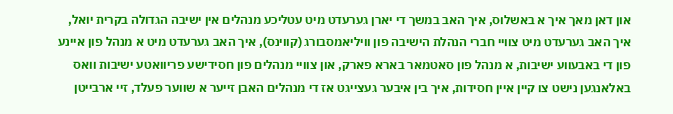און דאן מאך איך א באשלוס, איך האב במשך די יארן גערעדט מיט עטליכע מנהלים אין ישיבה הגדולה בקרית יואל, איך האב גערעדט מיט צוויי חברי הנהלת הישיבה פון וויליאמסבורג (קווינס), איך האב גערעדט מיט א מנהל פון איינע פון די באבעווע ישיבות, א מנהל פון סאטמאר בארא פארק, און צוויי מנהלים פון חסידישע פריוואטע ישיבות וואס באלאנגען נישט צו קיין איין חסידות, איך בין איבער געצייגט אז די מנהלים האבן זייער א שווער פעלד, זיי ארבייטן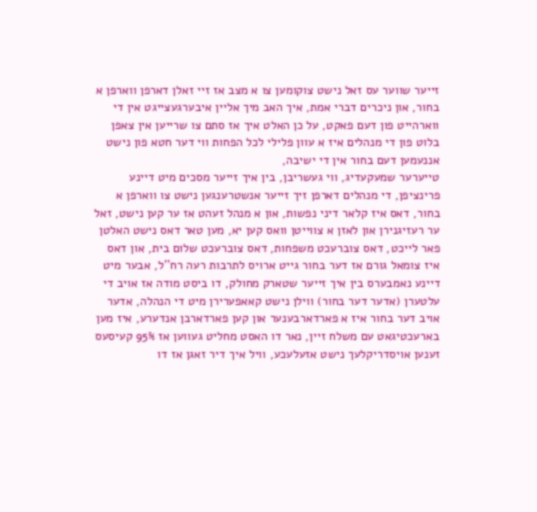זייער שווער עס זאל נישט צוקומען צו א מצב אז זיי זאלן דארפן ווארפן א בחור, און ניכרים דברי אמת, איך האב מיך אליין איבערגעצייגט אין די ווארהייט פון דעם פאקט, על כן האלט איך אז סתם צו שרייען אין צאפן בלוט פון די מנהלים איז א עוון פלילי לכל הפחות ווי דער חטא פון נישט אננעמען דעם בחור אין די ישיבה,
טייערער שמעקעדיג, ווי געשריבן, בין איך זייער מסכים מיט דיינע פרינציפן, די מנהלים דארפן זיך זייער אנשטרענגען נישט צו ווארפן א בחור, דאס איז קלאר דיני נפשות, און א מנהל זעהט אז ער קען נישט, זאל ער רעזיגנירן און לאזן א צווייטן וואס קען יא, מען טאר דאס נישט האלטן פאר לייכט, דאס צוברעכט משפחות, דאס צוברעכט שלום בית, און דאס איז צומאל גורם אז דער בחור גייט ארויס לתרבות רעה רח''ל, אבער מיט דיינע נאמבערס בין איך זייער שטארק מחולק, דו ביסט מודה אז אויב די עלטערן (אדער דער בחור) ווילן נישט קאאפערירן מיט די הנהלה, אדער אויב דער בחור איז א פארדארבענער און קען פארדארבן אנדערע, איז מען בארעכטיגאט עם משלח זיין, נאר דו האסט מחליט געווען אז 95% קעיסעס זענען אויסדריקלעך נישט אזעלעכע, וויל איך דיר זאגן אז דו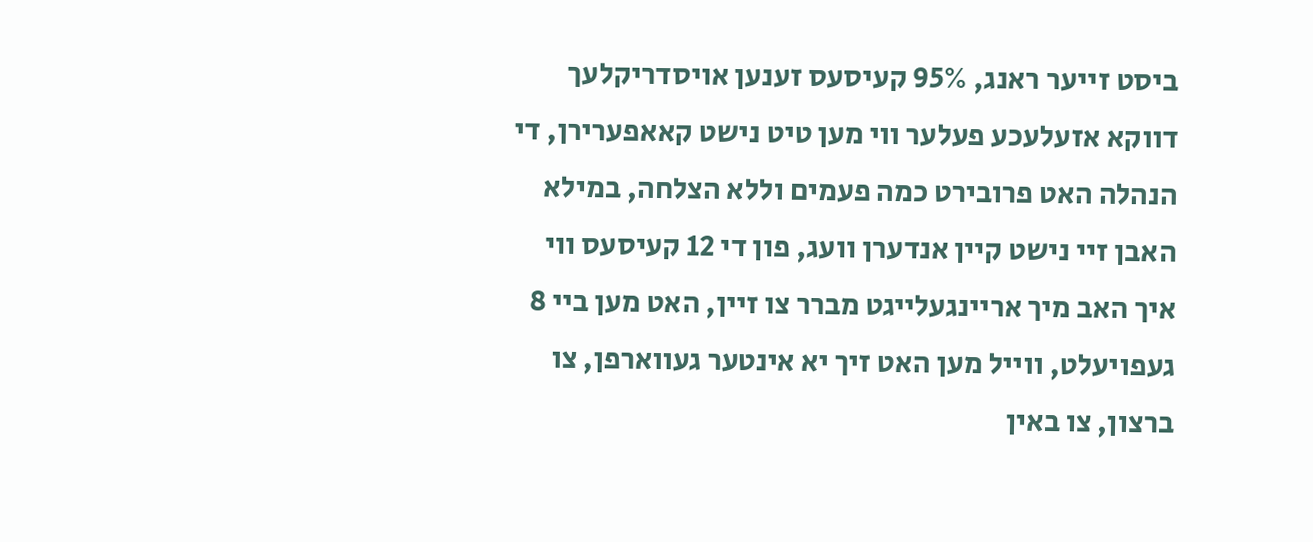ביסט זייער ראנג, 95% קעיסעס זענען אויסדריקלעך דווקא אזעלעכע פעלער ווי מען טיט נישט קאאפערירן, די הנהלה האט פרובירט כמה פעמים וללא הצלחה, במילא האבן זיי נישט קיין אנדערן וועג, פון די 12 קעיסעס ווי איך האב מיך אריינגעלייגט מברר צו זיין, האט מען ביי 8 געפויעלט, ווייל מען האט זיך יא אינטער געווארפן, צו ברצון, צו באין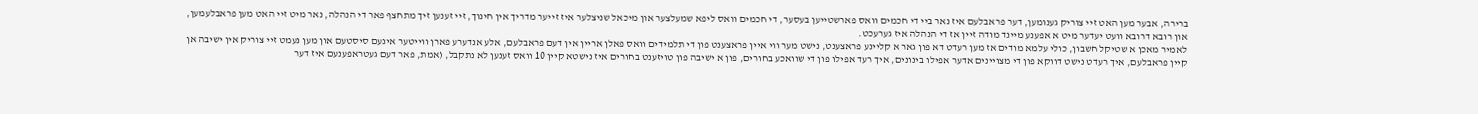ברירה, אבער מען האט זיי צוריק גענומען, דער פראבלעם איז נאר ביי די חכמים וואס פארשטייען בעסער, די חכמים וואס ליפא שמעלצער און מיכאל שניצלער איז זייער מדריך אין חינוך, זיי זענען זיך מתחצף פאר די הנהלה, נאר מיט זיי האט מען פראבלעמען, און רובא דרובא וועט יעדער מיט א אפענע מיינד מודה זיין אז די הנהלה איז גערעכט.
לאמיר מאכן א שטיקל חשבון, כולי עלמא מודים אז מען רעדט דא פון גאר א קליינע פראצענט, נישט מער ווי איין פראצענט פון די תלמידים וואס פאלן אריין אין דעם פראבלעם, אלע אנדערע פארן ווייטער אינעם סיסטעם און מען נעמט זיי צוריק אין ישיבה אן קיין פראבלעם, איך רעדט נישט דווקא פון די מצויינים אדער אפילו בינונים, איך רעד אפילו פון די שוואכע בחורים, פון א ישיבה פון טויזענט בחורים איז נישטא קיין 10 וואס זענען לא נתקבל, (אמת, פאר דעם געטראפענעם איז דער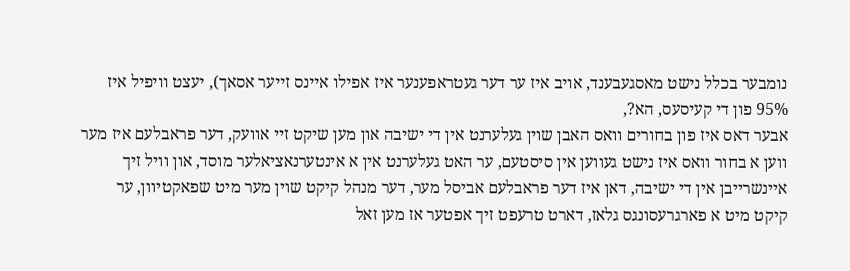נומבער בכלל נישט מאסגעבענד, אויב איז ער דער געטראפענער איז אפילו איינס זייער אסאך), יעצט וויפיל איז 95% פון די קעיסעס, הא?,
אבער דאס איז פון בחורים וואס האבן שוין געלערנט אין די ישיבה און מען שיקט זיי אוועק, דער פראבלעם איז מער ווען א בחור וואס איז נישט געווען אין סיסטעם, ער האט געלערנט אין א אינטערנאציאלער מוסד, און וויל זיך איינשרייבן אין די ישיבה, דאן איז דער פראבלעם אביסל מער, דער מנהל קיקט שוין מער מיט שפאקטיוון, ער קיקט מיט א פארגרעסונגס גלאז, דארט טרעפט זיך אפטער אז מען זאל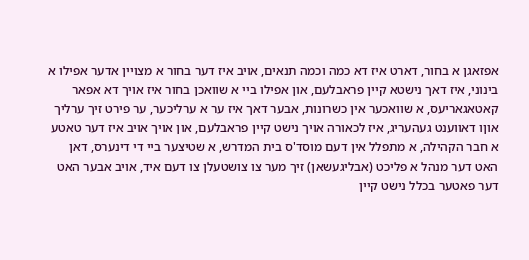אפזאגן א בחור, דארט איז דא כמה וכמה תנאים, אויב איז דער בחור א מצויין אדער אפילו א בינוני, איז דאך נישטא קיין פראבלעם, און אפילו ביי א שוואכן בחור איז אויך דא אפאר קאטאגאריעס, א שוואכער אין כשרונות, אבער דאך איז ער א ערליכער, ער פירט זיך ערליך אוןו דאווענט געהעריג, איז לכאורה אויך נישט קיין פראבלעם, און אויך אויב איז דער טאטע א חבר הקהילה, א מתפלל אין דעם מוסד'ס בית המדרש, א שטיצער ביי די דינערס, דאן האט דער מנהל א פליכט (אבליגעשאן) זיך מער צו צושטעלן צו דעם איד, אויב אבער האט דער פאטער בכלל נישט קיין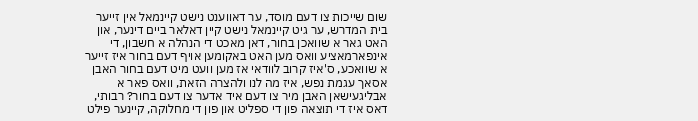שום שייכות צו דעם מוסד, ער דאווענט נישט קיינמאל אין זייער בית המדרש, ער גיט קיינמאל נישט קיין דאלאר ביים דינער, און האט גאר א שוואכן בחור, דאן מאכט די הנהלה א חשבון, די אינפארמאציע וואס מען האט באקומען אויף דעם בחור איז זייער א שוואכע, ס'איז קרוב לוודאי אז מען וועט מיט דעם בחור האבן אסאך עגמת נפש, איז מה לנו ולהצרה הזאת, וואס פאר א אבליגעישאן האבן מיר צו דעם איד אדער צו דעם בחור? רבותי, דאס איז די תוצאה פון די ספליט און פון די מחלוקה, קיינער פילט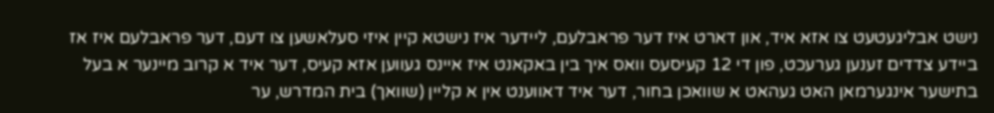נישט אבליגעטעט צו אזא איד, און דארט איז דער פראבלעם, ליידער איז נישטא קיין איזי סעלאשען צו דעם, דער פראבלעם איז אז ביידע צדדים זענען גערעכט, פון די 12 קעיסעס וואס איך בין באקאנט איז איינס געווען אזא קעיס, דער איד א קרוב מיינער א בעל בתישער אינגערמאן האט געהאט א שוואכן בחור, דער איד דאווענט אין א קליין (שוואך) בית המדרש, ער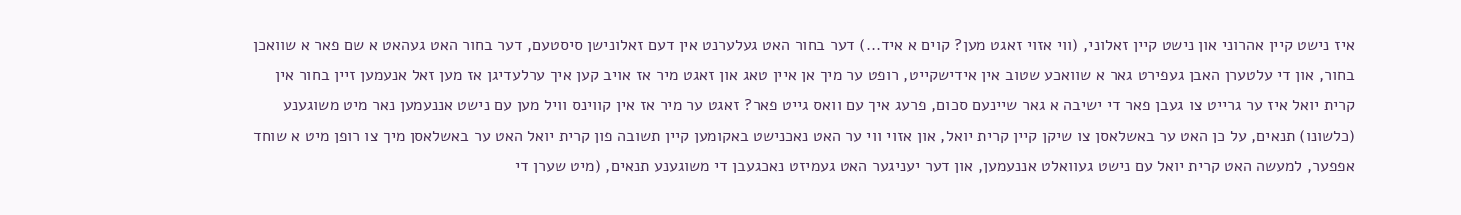איז נישט קיין אהרוני און נישט קיין זאלוני, (ווי אזוי זאגט מען? קוים א איד...) דער בחור האט געלערנט אין דעם זאלונישן סיסטעם, דער בחור האט געהאט א שם פאר א שוואכן בחור, און די עלטערן האבן געפירט גאר א שוואכע שטוב אין אידישקייט, רופט ער מיך אן איין טאג און זאגט מיר אז אויב קען איך ערלעדיגן אז מען זאל אנעמען זיין בחור אין קרית יואל איז ער גרייט צו געבן פאר די ישיבה א גאר שיינעם סכום, פרעג איך עם וואס גייט פאר? זאגט ער מיר אז אין קווינס וויל מען עם נישט אננעמען נאר מיט משוגענע (כלשונו) תנאים, על כן האט ער באשלאסן צו שיקן קיין קרית יואל, און אזוי ווי ער האט נאכנישט באקומען קיין תשובה פון קרית יואל האט ער באשלאסן מיך צו רופן מיט א שוחד אפפער, למעשה האט קרית יואל עם נישט געוואלט אננעמען, און דער יעניגער האט געמיזט נאכגעבן די משוגענע תנאים, (מיט שערן די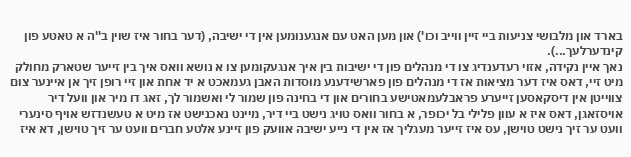בארד און מלבושי צניעות ביי זיין ווייב וכו') און מען האט עם אנגענומען אין די ישיבה, (דער בחור איז שוין ב''ה א טאטע פון קינדערלעך...).
נאך איין נקידה, אזוי רעדענדיג צו די מנהלים פון די ישיבות בין איך אנגעקומען צו א נושא וואס איך בין זייער שטארק מחולק מיט זיי, דאס איז דער מציאות אז די מנהלים פון פארשידענע מוסדות האבן געמאכט א יד אחת און זיי רופן זיך אן איינער צום צווייטן אין דיסקאסען זייערע פראבלעמאטישע בחורים און די בחינה פון שמור לי ואשמור לך, זאג דו מיר און וועל דיר אויסזאגן, דאס איז א עוון פלילי בל יכופר, א בחור וואס טויג נישט ביי דיר, מיינט נאכנישט אז מיט א טעשנדזש אויף סינערי וועט ער זיך נישט טוישן, עס איז זייער מעגליך אז אין די נייע ישיבה אוועק פון זיינע אלטע חברים וועט ער זיך טוישן, דא איז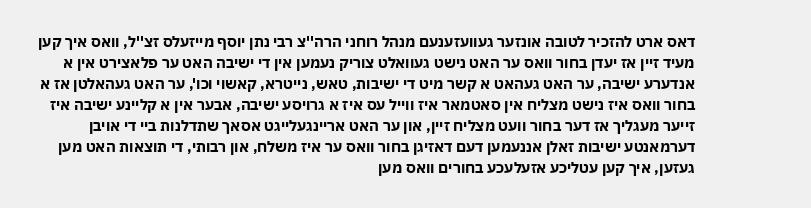דאס ארט להזכיר לטובה אונזער געוועזענעם מנהל רוחני הרה''צ רבי נתן יוסף מייזעלס זצ''ל, וואס איך קען מעיד זיין אז יעדן בחור וואס ער האט נישט געוואלט צוריק נעמען אין די ישיבה האט ער פלאצירט אין א אנדערע ישיבה, ער האט געהאט א קשר מיט די ישיבות, טאש, נייטרא, קאשוי וכו', ער האט געהאלטן אז א בחור וואס איז נישט מצליח אין סאטמאר איז ווייל עס איז א גרויסע ישיבה, אבער אין א קליינע ישיבה איז זייער מעגליך אז דער בחור וועט מצליח זיין, און ער האט אריינגעלייגט אסאך שתדלנות ביי די אויבן דערמאנטע ישיבות זאלן אננעמען דעם דאזיגן בחור וואס ער איז משלח, און רבותי, די תוצאות האט מען געזען, איך קען עטליכע אזעלעכע בחורים וואס מען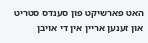האט פארשיקט פון סענדס סטריט און זענען אריין אין די אויבן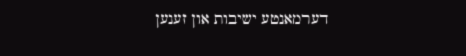דערמאנטע ישיבות און זענען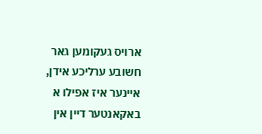ארויס געקומען גאר חשובע ערליכע אידן, איינער איז אפילו א באקאנטער דיין אין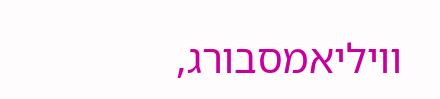וויליאמסבורג,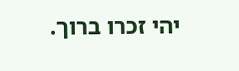יהי זכרו ברוך.